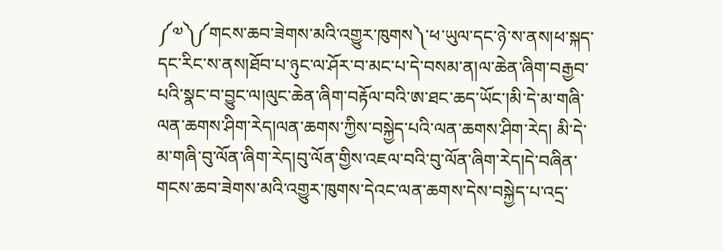༼༧༽༼གངས་ཆབ་ཟེགས་མའི་འགྱུར་ཁུགས༽་ཕ་ཡུལ་དང་ཉེ་ས་ནས།ཕ་སྐད་དང་རིང་ས་ནས།ཐོབ་པ་ཉུང་ལ་ཤོར་བ་མང་པ་དེ་བསམ་ན།ལ་ཆེན་ཞིག་བརྒྱབ་པའི་སྣང་བ་བྱུང་ལ།ལུང་ཆེན་ཞིག་བརྟོལ་བའི་ཨ་ཐང་ཆད་ཡོང་།མི་དེ་མ་གཞི་ལན་ཆགས་ཤིག་རེད།ལན་ཆགས་ཀྱིས་བསྐྱེད་པའི་ལན་ཆགས་ཤིག་རེད། མི་དེ་མ་གཞི་བུ་ལོན་ཞིག་རེད།བུ་ལོན་གྱིས་འཇལ་བའི་བུ་ལོན་ཞིག་རེད།དེ་བཞིན་གངས་ཆབ་ཟེགས་མའི་འགྱུར་ཁུགས་དེའང་ལན་ཆགས་དེས་བསྐྱེད་པ་འདྲ་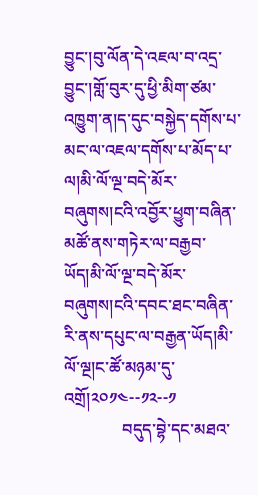བྱུང་།བུ་ལོན་དེ་འཇལ་བ་འདྲ་བྱུང་།གློ་བུར་དུ་ཕྱི་མིག་ཙམ་འཁྱུག་ན།ད་དུང་བསྐྱེད་དགོས་པ་མང་ལ་འཇལ་དགོས་པ་མོད་པ་ལ།མི་ལོ་ལྔ་བདེ་མོར་བཞུགས།ངའི་འབྱོར་ཕྱུག་བཞིན་མཚོ་ནས་གཏེར་ལ་བརྒྱབ་ཡོད།མི་ལོ་ལྔ་བདེ་མོར་བཞུགས།ངའི་དབང་ཐང་བཞིན་རི་ནས་དཔུང་ལ་བརྒྱན་ཡོད།མི་ལོ་ལྔ།ང་ཚོ་མཉམ་དུ་འགྲོ།༢༠༡༤--༡༢--༡
              བདུད་བྷེ་དང་མཐའ་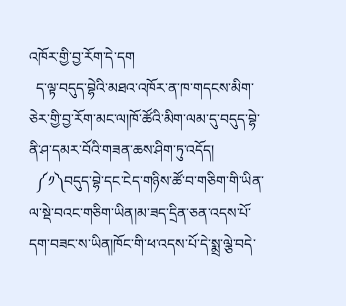འཁོར་གྱི་བྱ་རོག་དེ་དག
  ད་ལྟ་བདུད་བྷེའི་མཐའ་འཁོར་ན་ཁ་གདངས་མིག་ཅེར་གྱི་བྱ་རོག་མང་ལ།ཁོ་ཚོའི་མིག་ལམ་དུ་བདུད་བྷེ་ནི་ཤ་དམར་བོའི་གཟན་ཆས་ཤིག་ཏུ་འདོད།
  ༼༡༽བདུད་བྷེ་དང་ངེད་གཉིས་ཚོ་བ་གཅིག་གི་ཡིན་ལ་སྡེ་བའང་གཅིག་ཡིན།མ་ཟད་དྲིན་ཅན་འདས་པོ་དག་བཟང་ས་ཡིན།ཁོང་གི་ཕ་འདས་པོ་དེ་སྨྲ་ལྕེ་བདེ་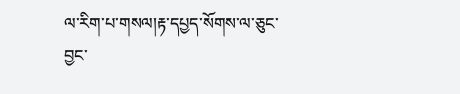ལ་རིག་པ་གསལ།རྟ་དཔྱད་སོགས་ལ་ཅུང་བྱང་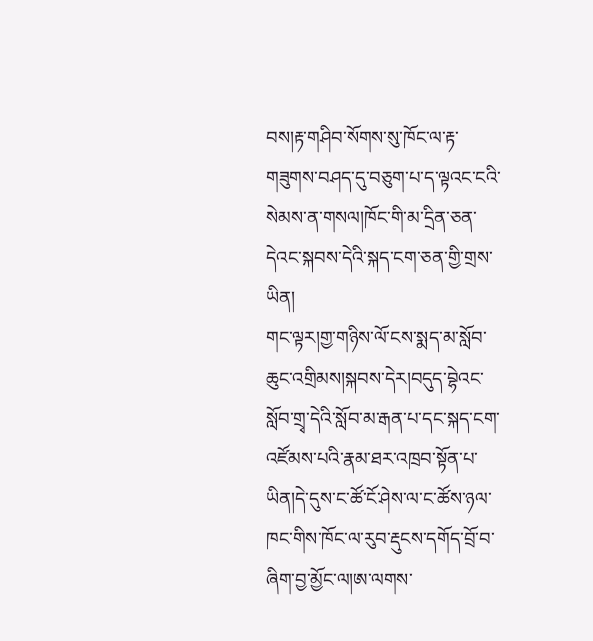བས།རྟ་གཤིབ་སོགས་སུ་ཁོང་ལ་རྟ་གཟུགས་བཤད་དུ་བཅུག་པ་ད་ལྟའང་ངའི་སེམས་ན་གསལ།ཁོང་གི་མ་དྲིན་ཅན་དེའང་སྐབས་དེའི་སྐད་ངག་ཅན་གྱི་གྲས་ཡིན།
གང་ལྟར།གྱ་གཉིས་ལོ་ངས་སྨད་མ་སློབ་ཆུང་འགྲིམས།སྐབས་དེར།བདུད་བྷེའང་སློབ་གྲྭ་དེའི་སློབ་མ་རྒན་པ་དང་སྐད་ངག་འཛོམས་པའི་རྣམ་ཐར་འཁྲབ་སྟོན་པ་ཡིན།དེ་དུས་ང་ཚོ་ངོ་ཤེས་ལ་ང་ཚོས་ཉལ་ཁང་གིས་ཁོང་ལ་རུབ་རྡུངས་དགོད་བྲོ་བ་ཞིག་བྱ་མྱོང་ལ།ཨ་ལགས་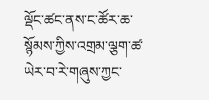ལྡོང་ཚང་ནས་ང་ཚོར་ཆ་སྙོམས་ཀྱིས་འགྲམ་ལྕག་ཚ་ཡེར་བ་རེ་གཞུས་ཀྱང་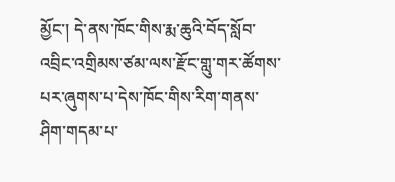མྱོང་། དེ་ནས་ཁོང་གིས་རྨ་ཆུའི་བོད་སློབ་འབྲིང་འགྲིམས་ཙམ་ལས་རྫོང་གླུ་གར་ཚོགས་པར་ཞུགས་པ་དེས་ཁོང་གིས་རིག་གནས་ཤིག་གདམ་པ་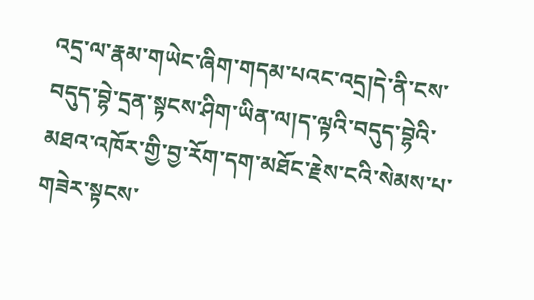འདྲ་ལ་རྣམ་གཡེང་ཞིག་གདམ་པའང་འདྲ།དེ་ནི་ངས་བདུད་བྷེ་དྲན་སྟངས་ཤིག་ཡིན་ལ།ད་ལྟའི་བདུད་བྷེའི་མཐའ་འཁོར་གྱི་བྱ་རོག་དག་མཐོང་རྗེས་ངའི་སེམས་པ་གཟེར་སྟངས་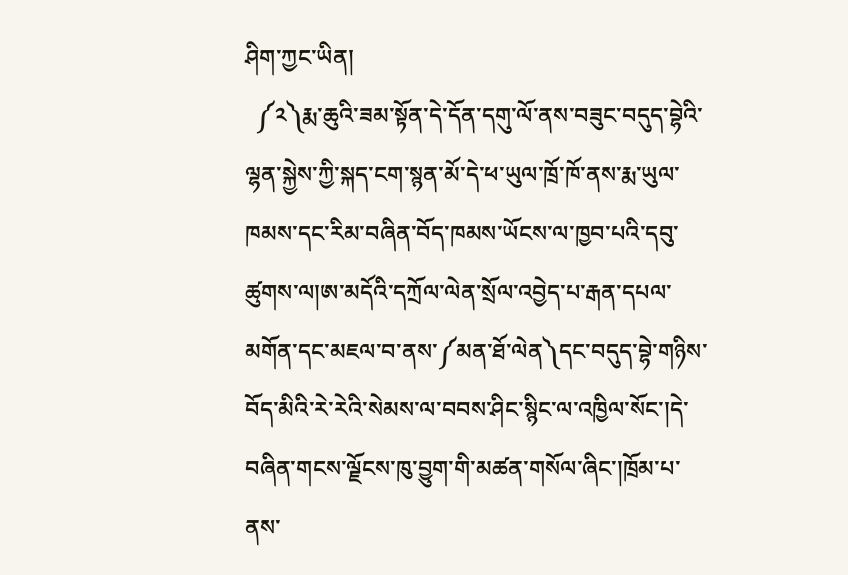ཤིག་ཀྱང་ཡིན།
  ༼༢༽རྨ་ཆུའི་ཟམ་སྟོན་དེ་དོན་དགུ་ལོ་ནས་བཟུང་བདུད་བྷེའི་ལྷན་སྐྱེས་ཀྱི་སྐད་ངག་སྙན་མོ་དེ་ཕ་ཡུལ་ཁྲོ་ཁོ་ནས་རྨ་ཡུལ་ཁམས་དང་རིམ་བཞིན་བོད་ཁམས་ཡོངས་ལ་ཁྱབ་པའི་དབུ་ཚུགས་ལ།ཨ་མདོའི་དཀྲོལ་ལེན་སྲོལ་འབྱེད་པ་རྒན་དཔལ་མགོན་དང་མཇལ་བ་ནས་༼མན་ཐོ་ལེན༽དང་བདུད་བྷེ་གཉིས་བོད་མིའི་རེ་རེའི་སེམས་ལ་བབས་ཤིང་སྙིང་ལ་འཁྱིལ་སོང་།དེ་བཞིན་གངས་ལྗོངས་ཁུ་བྱུག་གི་མཚན་གསོལ་ཞིང་།ཁྲོམ་པ་ནས་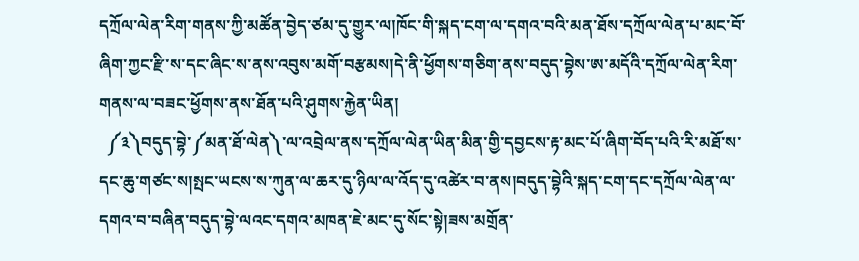དཀྲོལ་ལེན་རིག་གནས་ཀྱི་མཚོན་བྱེད་ཙམ་དུ་གྱུར་ལ།ཁོང་གི་སྐད་ངག་ལ་དགའ་བའི་མན་ཐོས་དཀྲོལ་ལེན་པ་མང་བོ་ཞིག་ཀྱང་རྫི་ས་དང་ཞིང་ས་ནས་འབུས་མགོ་བརྩམས།དེ་ནི་ཕྱོགས་གཅིག་ནས་བདུད་བྷེས་ཨ་མདོའི་དཀྲོལ་ལེན་རིག་གནས་ལ་བཟང་ཕྱོགས་ནས་ཐོན་པའི་ཤུགས་རྐྱེན་ཡིན།
  ༼༣༽བདུད་བྷེ་༼མན་ཐོ་ལེན༽་ལ་འབྲེལ་ནས་དཀྲོལ་ལེན་ཡིན་མིན་གྱི་དབྱངས་རྟ་མང་པོ་ཞིག་བོད་པའི་རི་མཐོ་ས་དང་ཆུ་གཙང་ས།སྤང་ཡངས་ས་ཀུན་ལ་ཆར་དུ་ཉིལ་ལ་འོད་དུ་འཚེར་བ་ནས།བདུད་བྷེའི་སྐད་ངག་དང་དཀྲོལ་ལེན་ལ་དགའ་བ་བཞིན་བདུད་བྷེ་ལའང་དགའ་མཁན་ཇེ་མང་དུ་སོང་སྟེ།ཟས་མགྲོན་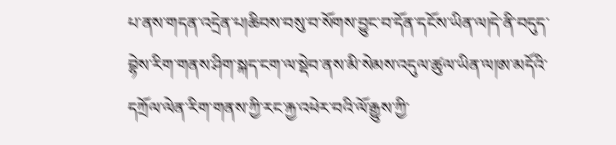པ་ནས་གདན་འདྲེན་པ།ཆིབས་བསུ་བ་སོགས་བྱུང་བ་དོན་དངོས་ཡིན་ལ།དེ་ནི་བདུད་བྷེས་རིག་གནས་ཤིག་སྐད་ངག་ལ་སྡེབ་ནས་མི་སེམས་འདུལ་ཚུལ་ཡིན་ལ།ཨ་མདོའི་དཀྲོལ་ལེན་རིག་གནས་ཀྱི་རང་རྐྱ་འཕེར་བའི་ལོ་རྒྱུས་ཀྱི་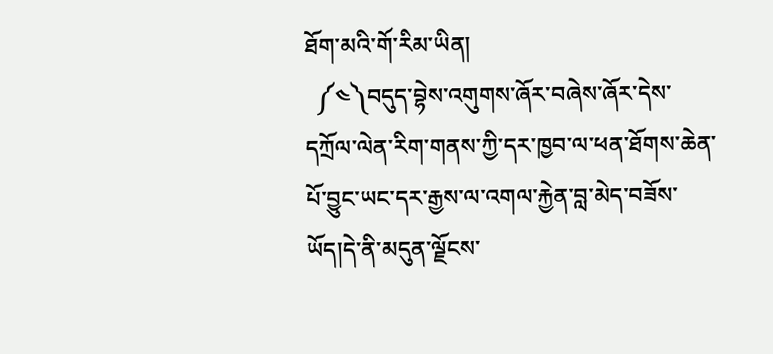ཐོག་མའི་གོ་རིམ་ཡིན།
  ༼༤༽བདུད་བྷེས་འགུགས་ཞོར་བཞེས་ཞོར་དེས་དཀྲོལ་ལེན་རིག་གནས་ཀྱི་དར་ཁྱབ་ལ་ཕན་ཐོགས་ཆེན་པོ་བྱུང་ཡང་དར་རྒྱས་ལ་འགལ་རྐྱེན་བླ་མེད་བཟོས་ཡོད།དེ་ནི་མདུན་ལྗོངས་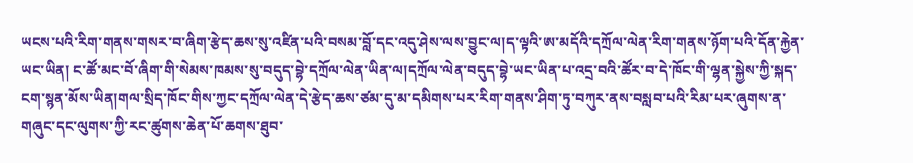ཡངས་པའི་རིག་གནས་གསར་བ་ཞིག་རྩེད་ཆས་སུ་འཛིན་པའི་བསམ་བློ་དང་འདུ་ཤེས་ལས་བྱུང་ལ།ད་ལྟའི་ཨ་མདོའི་དཀྲོལ་ལེན་རིག་གནས་ཉོག་པའི་དོན་རྐྱེན་ཡང་ཡིན། ང་ཚོ་མང་བོ་ཞིག་གི་སེམས་ཁམས་སུ་བདུད་བྷེ་དཀྲོལ་ལེན་ཡིན་ལ།དཀྲོལ་ལེན་བདུད་བྷེ་ཡང་ཡིན་པ་འདྲ་བའི་ཚོར་བ་དེ་ཁོང་གི་ལྷན་སྐྱེས་ཀྱི་སྐད་ངག་སྙན་མོས་ཡིན།གལ་སྲིད་ཁོང་གིས་ཀྱང་དཀྲོལ་ལེན་དེ་རྩེད་ཆས་ཙམ་དུ་མ་དམིགས་པར་རིག་གནས་ཤིག་ཏུ་བཀུར་ནས་བསླབ་པའི་རིམ་པར་ཞུགས་ན་གཞུང་དང་ལུགས་ཀྱི་རང་ཚུགས་ཆེན་པོ་ཆགས་ཐུབ་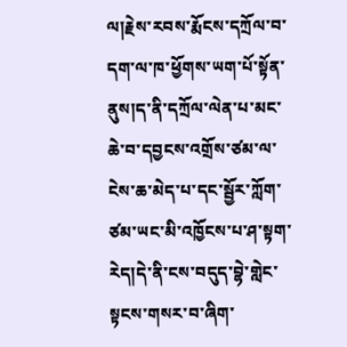ལ།རྗེས་རབས་རྨོངས་དཀྲོལ་བ་དག་ལ་ཁ་ཕྱོགས་ཡག་པོ་སྟོན་ནུས།ད་ནི་དཀྲོལ་ལེན་པ་མང་ཆེ་བ་དབྱངས་འགྲོས་ཙམ་ལ་ངེས་ཆ་མེད་པ་དང་སྦྱོར་ཀློག་ཙམ་ཡང་མི་འཁྱོངས་པ་ཤ་སྟག་རེད།དེ་ནི་ངས་བདུད་བྷེ་གླེང་སྟངས་གསར་བ་ཞིག་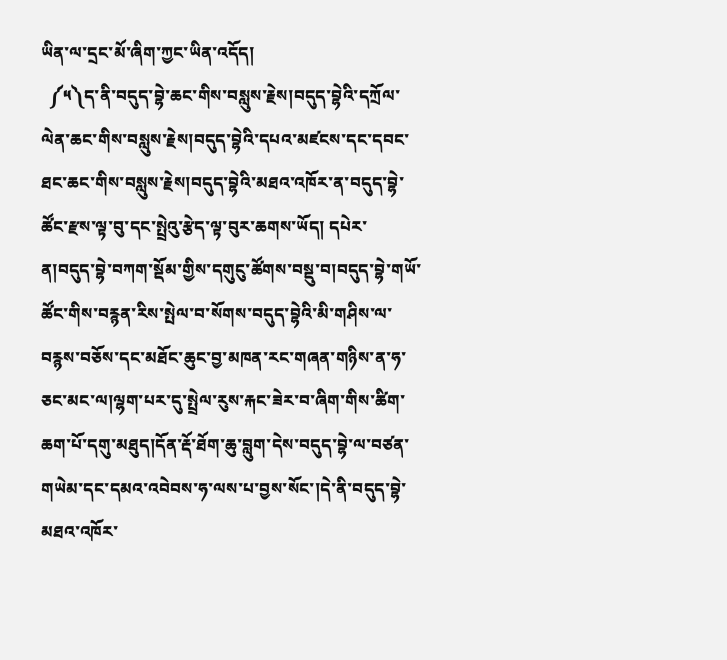ཡིན་ལ་དྲང་མོ་ཞིག་ཀྱང་ཡིན་འདོད།
  ༼༥༽ད་ནི་བདུད་བྷེ་ཆང་གིས་བསླུས་རྗེས།བདུད་བྷེའི་དཀྲོལ་ལེན་ཆང་གིས་བསླུས་རྗེས།བདུད་བྷེའི་དཔའ་མཛངས་དང་དབང་ཐང་ཆང་གིས་བསླུས་རྗེས།བདུད་བྷེའི་མཐའ་འཁོར་ན་བདུད་བྷེ་ཚོང་རྫས་ལྟ་བུ་དང་སྤྲེའུ་རྩེད་ལྟ་བུར་ཆགས་ཡོད། དཔེར་ན།བདུད་བྷེ་བཀག་སྡོམ་གྱིས་དགུངུ་ཚོགས་བསྡུ་བ།བདུད་བྷེ་གཡོ་ཚོང་གིས་བརྙན་རིས་སྤེལ་བ་སོགས་བདུད་བྷེའི་མི་གཤིས་ལ་བརྙས་བཅོས་དང་མཐོང་ཆུང་བྱ་མཁན་རང་གཞན་གཉིས་ན་ཧ་ཅང་མང་ལ།ལྷག་པར་དུ་སྤྲེལ་རུས་རྐང་ཟེར་བ་ཞིག་གིས་ཚིག་ཆག་པོ་དགུ་མཐུད།དོན་རྡོ་ཐོག་ཆུ་བླུག་དེས་བདུད་བྷེ་ལ་བཙན་གཡེམ་དང་དམའ་འབེབས་ཧ་ལས་པ་བྱས་སོང་།དེ་ནི་བདུད་བྷེ་མཐའ་འཁོར་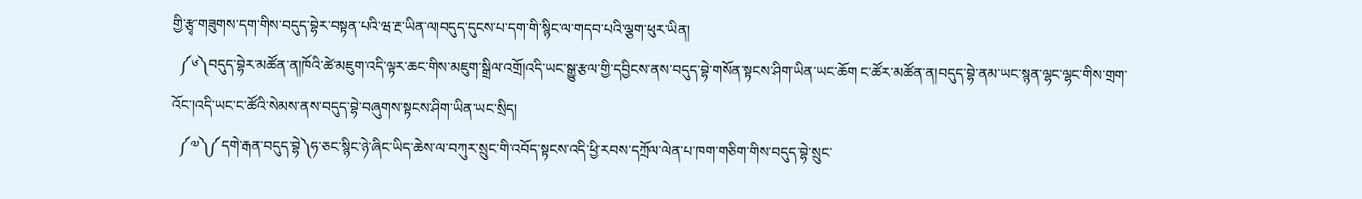གྱི་རྩྭ་གཟུགས་དག་གིས་བདུད་བྷེར་བསྟན་པའི་ཝ་རྔ་ཡིན་ལ།བདུད་དུངས་པ་དག་གི་སྙིང་ལ་གདབ་པའི་ལྕག་ཕུར་ཡིན།
  ༼༦༽བདུད་བྷེར་མཚོན་ན།ཁོའི་ཚེ་མཇུག་འདི་ལྟར་ཆང་གིས་མཇུག་སྒྲིལ་འགྲོ།འདི་ཡང་སྒྱུ་རྩལ་གྱི་དབྱིངས་ནས་བདུད་བྷེ་གསོན་སྟངས་ཤིག་ཡིན་ཡང་ཆོག ང་ཚོར་མཚོན་ན།བདུད་བྷེ་ནམ་ཡང་སྙན་ལྷང་ལྷང་གིས་གྲག་འོང་།འདི་ཡང་ང་ཚོའི་སེམས་ནས་བདུད་བྷེ་བཞུགས་སྟངས་ཤིག་ཡིན་ཡང་སྲིད།
  ༼༧༽༼དགེ་རྒན་བདུད་བྷེ༽ཧ་ཅང་སྙིང་ཉེ་ཞིང་ཡིད་ཆེས་ལ་བཀུར་སྲུང་གི་འབོད་སྟངས་འདི་ཕྱི་རབས་དཀྲོལ་ལེན་པ་ཁག་གཅིག་གིས་བདུད་བྷེ་སྲུང་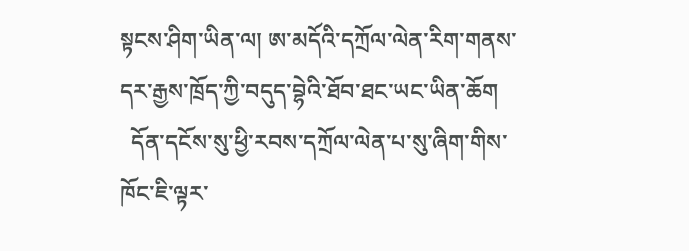སྟངས་ཤིག་ཡིན་ལ། ཨ་མདོའི་དཀྲོལ་ལེན་རིག་གནས་དར་རྒྱས་ཁྲོད་ཀྱི་བདུད་བྷེའི་ཐོབ་ཐང་ཡང་ཡིན་ཆོག
  དོན་དངོས་སུ་ཕྱི་རབས་དཀྲོལ་ལེན་པ་སུ་ཞིག་གིས་ཁོང་ཇི་ལྟར་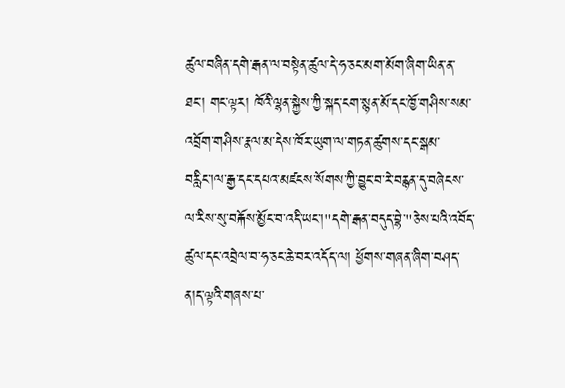ཚུལ་བཞིན་དགེ་རྒན་ལ་བསྟེན་ཚུལ་དེ་ཧ་ཅང་མག་མོག་ཞིག་ཡིན་ན་ཐང་། གང་ལྟར། ཁོའི་ལྷན་སྐྱེས་ཀྱི་སྐད་ངག་སྙན་མོ་དང་ཁྱོ་གཤིས་སམ་འབྲོག་གཤིས་རྣལ་མ་དེས་ཁོར་ཡུག་ལ་གཏན་ཚུགས་དང་སྒམ་བརླིང་།ལ་རྒྱ་དང་དཔའ་མཛངས་སོགས་ཀྱི་བྱུང་བ་རེ་བརྙན་དུ་བཞེངས་ལ་རིས་སུ་བརྐོས་མྱོང་བ་འདི་ཡང་།"དགེ་རྒན་བདུད་བྷེ་"ཅེས་པའི་འབོད་ཚུལ་དང་འབྲེལ་བ་ཧ་ཅང་ཆེ་བར་འདོད་ལ། ཕྱོགས་གཞན་ཞིག་བཤད་ན།ད་ལྟའི་གཞས་པ་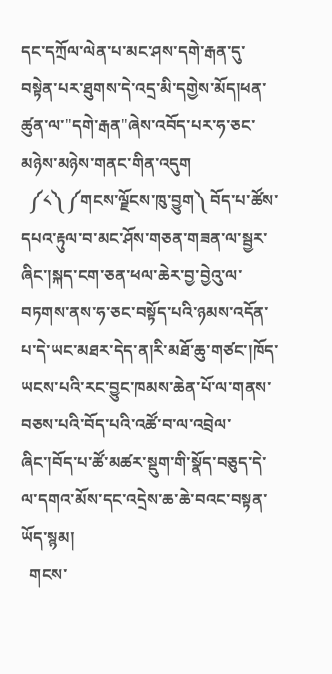དང་དཀྲོལ་ལེན་པ་མང་ཤས་དགེ་རྒན་དུ་བསྟེན་པར་ཐུགས་དེ་འདྲ་མི་དགྱེས་མོད།ཕན་ཚུན་ལ་"དགེ་རྒན"ཞེས་འབོད་པར་ཧ་ཅང་མཉེས་མཉེས་གནང་གིན་འདུག
  ༼༨༽ ༼གངས་ལྗོངས་ཁུ་བྱུག༽ བོད་པ་ཚོས་དཔའ་རྟུལ་བ་མང་ཤོས་གཅན་གཟན་ལ་སྦྱར་ཞིང་།སྐད་ངག་ཅན་ཕལ་ཆེར་བྱ་བྱེའུ་ལ་བཏགས་ནས་ཧ་ཅང་བསྟོད་པའི་ཉམས་འདོན་པ་དེ་ཡང་མཐར་དེད་ན།རི་མཐོ་ཆུ་གཙང་།ཁོད་ཡངས་པའི་རང་བྱུང་ཁམས་ཆེན་པོ་ལ་གནས་བཅས་པའི་བོད་པའི་འཚོ་བ་ལ་འབྲེལ་ཞིང་།བོད་པ་ཚོ་མཚར་སྡུག་གི་སྣོད་བཅུད་དེ་ལ་དགའ་མོས་དང་འདྲེས་ཆ་ཆེ་བའང་བསྟན་ཡོད་སྙམ།
  གངས་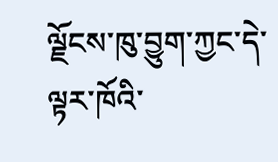ལྗོངས་ཁུ་བྱུག་ཀྱང་དེ་ལྟར་ཁོའི་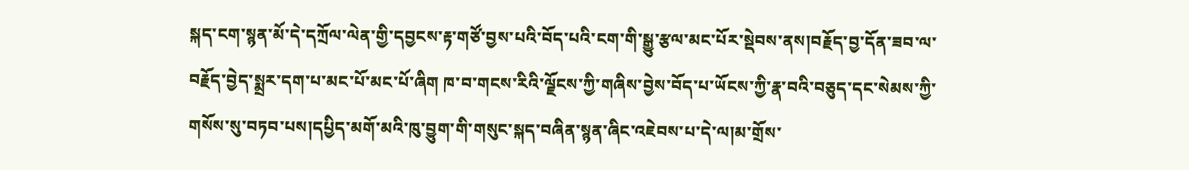སྐད་ངག་སྙན་མོ་དེ་དཀྲོལ་ལེན་གྱི་དབྱངས་རྟ་གཙོ་བྱས་པའི་བོད་པའི་ངག་གི་སྒྱུ་རྩལ་མང་པོར་སྡེབས་ནས།བརྗོད་བྱ་དོན་ཟབ་ལ་བརྗོད་བྱེད་སྨྲར་དག་པ་མང་པོ་མང་པོ་ཞིག ཁ་བ་གངས་རིའི་ལྗོངས་ཀྱི་གཞིས་བྱེས་བོད་པ་ཡོངས་ཀྱི་རྣ་བའི་བཅུད་དང་སེམས་ཀྱི་གསོས་སུ་བཏབ་པས།དཔྱིད་མགོ་མའི་ཁུ་བྱུག་གི་གསུང་སྐད་བཞིན་སྙན་ཞིང་འཇེབས་པ་དེ་ལ།མ་གྲོས་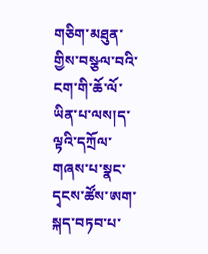གཅིག་མཐུན་གྱིས་བསྩལ་བའི་ངག་གི་ཆོ་ལོ་ཡིན་པ་ལས།ད་ལྟའི་དཀྲོལ་གཞས་པ་སྣང་དྭངས་ཚོས་ཨག་སྐད་བཏབ་པ་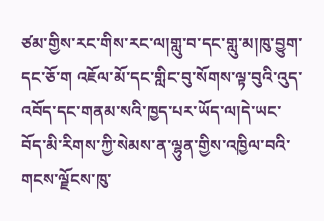ཙམ་གྱིས་རང་གིས་རང་ལ།གླུ་བ་དང་གླུ་མ།ཁུ་བྱུག་དང་ཅོ་ག འཇོལ་མོ་དང་གླིང་བུ་སོགས་ལྟ་བུའི་འུད་འབོད་དང་གནམ་སའི་ཁྱད་པར་ཡོད་ལ།དེ་ཡང་བོད་མི་རིགས་ཀྱི་སེམས་ན་ལྷུན་གྱིས་འཁྱིལ་བའི་གངས་ལྗོངས་ཁུ་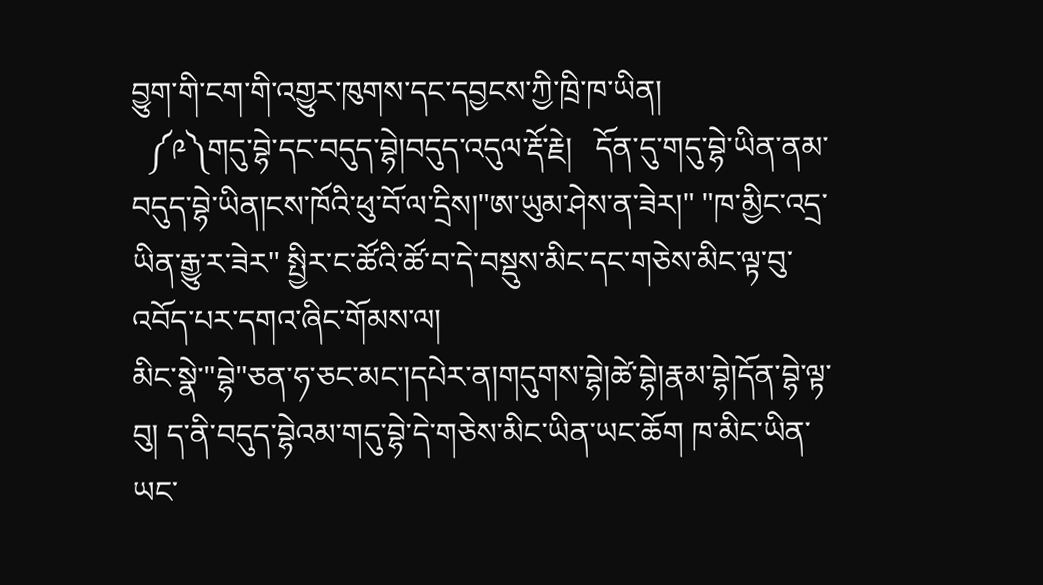བྱུག་གི་ངག་གི་འགྱུར་ཁུགས་དང་དབྱངས་ཀྱི་ཁྲི་ཁ་ཡིན།
  ༼༩༽གདུ་བྷེ་དང་བདུད་བྷེ།བདུད་འདུལ་རྡོ་རྗེ།   དོན་དུ་གདུ་བྷེ་ཡིན་ནམ་བདུད་བྷེ་ཡིན།ངས་ཁོའི་ཕུ་བོ་ལ་དྲིས།"ཨ་ཡུམ་ཤེས་ན་ཟེར།" "ཁ་མྱིང་འདྲ་ཡིན་རྒྱུ་ར་ཟེར" སྤྱིར་ང་ཚོའི་ཚོ་བ་དེ་བསྡུས་མིང་དང་གཅེས་མིང་ལྟ་བུ་འབོད་པར་དགའ་ཞིང་གོམས་ལ།
མིང་སྣེ་"བྷེ"ཅན་ཧ་ཅང་མང་།དཔེར་ན།གདུགས་བྷེ།ཚེ་བྷེ།རྣམ་བྷེ།དོན་བྷེ་ལྟ་བུ། ད་ནི་བདུད་བྷེའམ་གདུ་བྷེ་དེ་གཅེས་མིང་ཡིན་ཡང་ཆོག ཁ་མིང་ཡིན་ཡང་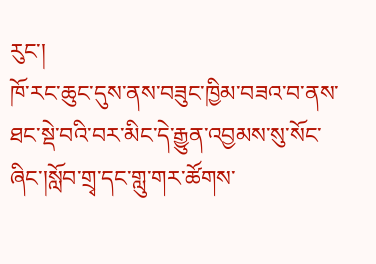རུང་།
ཁོ་རང་ཆུང་དུས་ནས་བཟུང་ཁྱིམ་བཟའ་བ་ནས་ཐང་སྡེ་བའི་བར་མིང་དེ་རྒྱུན་འབྱམས་སུ་སོང་ཞིང་།སློབ་གྲྭ་དང་གླུ་གར་ཚོགས་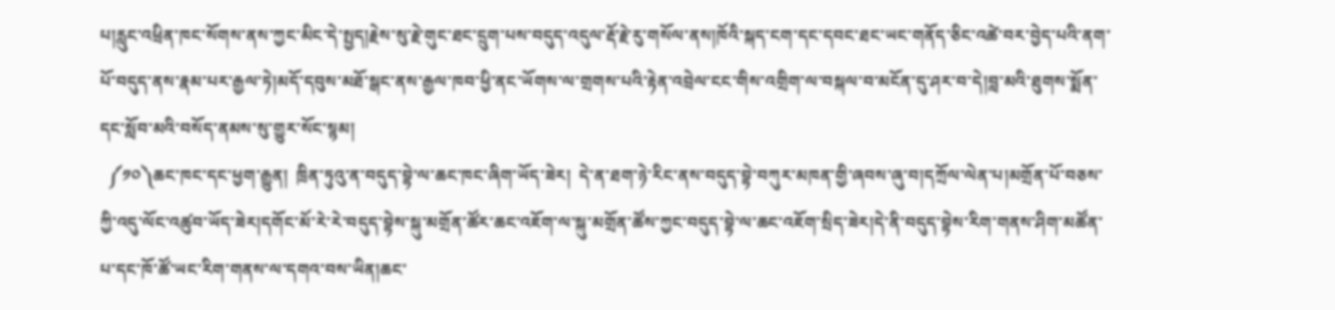པ།རླུང་འཕྲིན་ཁང་སོགས་ནས་ཀྱང་མིང་དེ་སྤྱད།རྗེས་སུ་རྗེ་གུང་ཐང་དྲུག་པས་བདུད་འདུལ་རྡོ་རྗེ་རུ་གསོལ་ནས།ཁོའི་སྐད་ངག་དང་དབང་ཐང་ཡང་གནོད་ཅིང་འཚེ་བར་བྱེད་པའི་ནག་པོ་བདུད་ནས་རྣམ་པར་རྒྱལ་ཏེ།མདོ་དབུས་མཐོ་སྒང་ནས་རྒྱལ་ཁབ་ཕྱི་ནང་ཡོགས་ལ་གྲགས་པའི་རྟེན་འབྲེལ་ངང་གིས་འགྲིག་ལ་བསྐལ་བ་མངོན་དུ་ཤར་བ་དེ།བླ་མའི་ཐུགས་སྨོན་དང་སློབ་མའི་བསོད་ནམས་སུ་གྱུར་སོང་སྙམ།
  ༼༡༠༽ཆང་ཁང་དང་ཕྱག་རྒྱུན།  ཁྲིན་ཏུའུ་ན་བདུད་བྷེ་ལ་ཆང་ཁང་ཞིག་ཡོད་ཟེར།  དེ་ན་ཐག་ཉེ་རིང་ནས་བདུད་བྷེ་བཀུར་མཁན་གྱི་ཞབས་ཞུ་བ།དཀྲོལ་ལེན་པ།མགྲོན་པོ་བཅས་ཀྱི་འདུ་ལོང་འཚུབ་ཡོད་ཟེར།དགོང་མོ་རེ་རེ་བདུད་བྷེས་སྐུ་མགྲོན་ཚོར་ཆང་འཇོག་ལ་སྐུ་མགྲོན་ཚོས་ཀྱང་བདུད་བྷེ་ལ་ཆང་འཇོག་སྲིད་ཟེར།དེ་ནི་བདུད་བྷེས་རིག་གནས་ཤིག་མཚོན་པ་དང་ཁོ་ཚོ་ཡང་རིག་གནས་ལ་དགའ་བས་ཡིན།ཆང་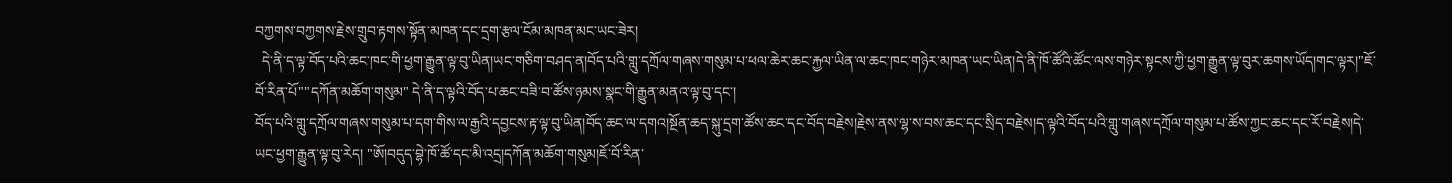བཀྱགས་བཀྱགས་རྗེས་གྲུབ་རྟགས་སྟོན་མཁན་དང་དྲག་རྩལ་ངོམ་མཁན་མང་ཡང་ཟེར།
  དེ་ནི་ད་ལྟ་བོད་པའི་ཆང་ཁང་གི་ཕྱག་རྒྱུན་ལྟ་བུ་ཡིན།ཡང་གཅིག་བཤད་ན།བོད་པའི་གླུ་དཀྲོལ་གཞས་གསུམ་པ་ཕལ་ཆེར་ཆང་རྐྱལ་ཡིན་ལ་ཆང་ཁང་གཉེར་མཁན་ཡང་ཡིན།དེ་ནི་ཁོ་ཚོའི་ཚོང་ལས་གཉེར་སྟངས་ཀྱི་ཕྱག་རྒྱུན་ལྟ་བུར་ཆགས་ཡོད།གང་ལྟར།"ཇོ་བོ་རིན་པོ""དཀོན་མཆོག་གསུམ" དེ་ནི་ད་ལྟའི་བོད་པ་ཆང་བཟི་བ་ཚོས་ཉམས་སྣང་གི་རྒྱུན་མནའ་ལྟ་བུ་དང་།
བོད་པའི་གླུ་དཀྲོལ་གཞས་གསུམ་པ་དག་གིས་ལ་རྒྱའི་དབྱངས་རྟ་ལྟ་བུ་ཡིན།བོད་ཆང་ལ་དགའ།སྔོན་ཆད་སྐུ་དྲག་ཚོས་ཆང་དང་བོད་བརྗེས།རྗེས་ནས་ལྷ་ས་བས་ཆང་དང་སྲིད་བརྗེས།ད་ལྟའི་བོད་པའི་གླུ་གཞས་དཀྲོལ་གསུམ་པ་ཚོས་ཀྱང་ཆང་དང་རོ་བརྗེས།དེ་ཡང་ཕྱག་རྒྱུན་ལྟ་བུ་རེད། "ཨོ།བདུད་བྷེ་ཁོ་ཚོ་དང་མི་འདྲ།དཀོན་མཆོག་གསུམ།ཇོ་བོ་རིན་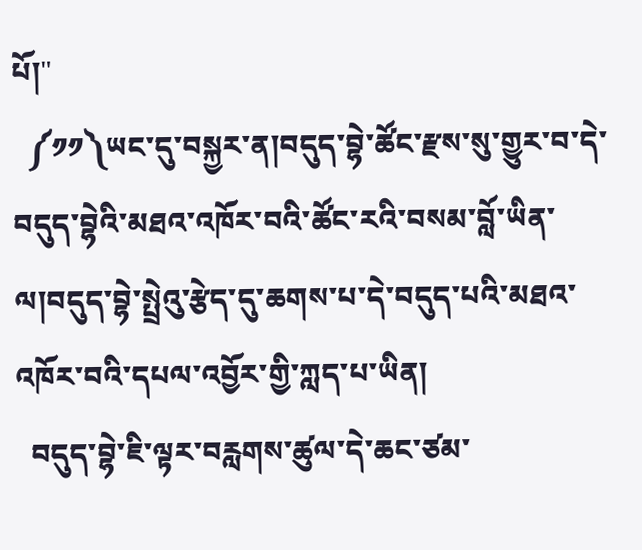པོ།"
  ༼༡༡༽ཡང་དུ་བསྐྱར་ན།བདུད་བྷེ་ཚོང་རྫས་སུ་གྱུར་བ་དེ་བདུད་བྷེའི་མཐའ་འཁོར་བའི་ཚོང་རའི་བསམ་བློ་ཡིན་ལ།བདུད་བྷེ་སྤྲེའུ་རྩེད་དུ་ཆགས་པ་དེ་བདུད་པའི་མཐའ་འཁོར་བའི་དཔལ་འབྱོར་གྱི་ཀླད་པ་ཡིན།
  བདུད་བྷེ་ཇི་ལྟར་བརླགས་ཚུལ་དེ་ཆང་ཙམ་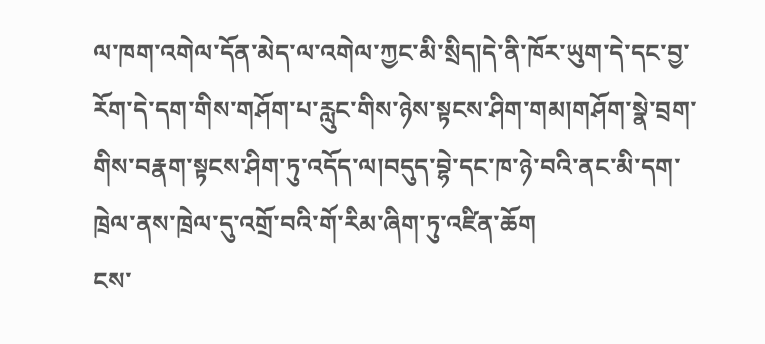ལ་ཁག་འགེལ་དོན་མེད་ལ་འགེལ་ཀྱང་མི་སྲིད།དེ་ནི་ཁོར་ཡུག་དེ་དང་བྱ་རོག་དེ་དག་གིས་གཤོག་པ་རླུང་གིས་ཉེས་སྟངས་ཤིག་གམ།གཤོག་སྣེ་བྲག་གིས་བརྣག་སྟངས་ཤིག་ཏུ་འདོད་ལ།བདུད་བྷེ་དང་ཁ་ཉེ་བའི་ནང་མི་དག་ཁྲེལ་ནས་ཁྲེལ་དུ་འགྲོ་བའི་གོ་རིམ་ཞིག་ཏུ་འཛིན་ཆོག
ངས་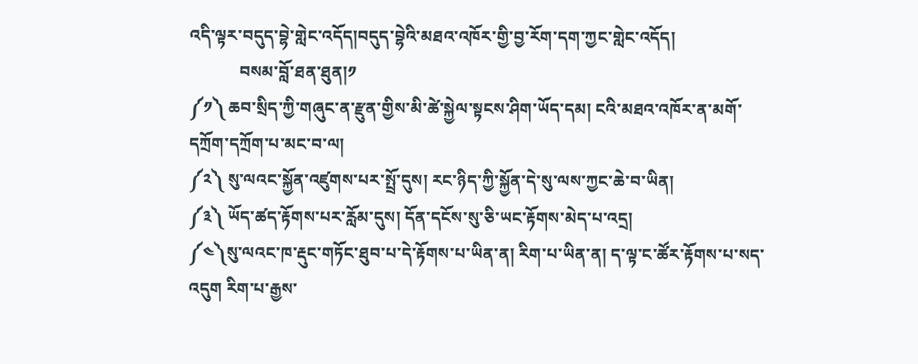འདི་ལྟར་བདུད་བྷེ་གླེང་འདོད།བདུད་བྷེའི་མཐའ་འཁོར་གྱི་བྱ་རོག་དག་ཀྱང་གླེང་འདོད།
            བསམ་བློ་ཐན་ཐུན།༡
༼༡༽ ཆབ་སྲིད་ཀྱི་གཞུང་ན་རྫུན་གྱིས་མི་ཚེ་སྐྱེལ་སྟངས་ཤིག་ཡོད་དམ། ངའི་མཐའ་འཁོར་ན་མགོ་དཀྲོག་དཀྲོག་པ་མང་བ་ལ།
༼༢༽ སུ་ལའང་སྐྱོན་འཛུགས་པར་སྤྲོ་དུས། རང་ཉིད་ཀྱི་སྐྱོན་དེ་སུ་ལས་ཀྱང་ཆེ་བ་ཡིན།
༼༣༽ ཡོད་ཚད་རྟོགས་པར་རློམ་དུས། དོན་དངོས་སུ་ཅི་ཡང་རྟོགས་མེད་པ་འདྲ།
༼༤༽སུ་ལའང་ཁ་རྡུང་གཏོང་ཐུབ་པ་དེ་རྟོགས་པ་ཡིན་ན། རིག་པ་ཡིན་ན། ད་ལྟ་ང་ཚོར་རྟོགས་པ་སད་འདུག རིག་པ་རྒྱས་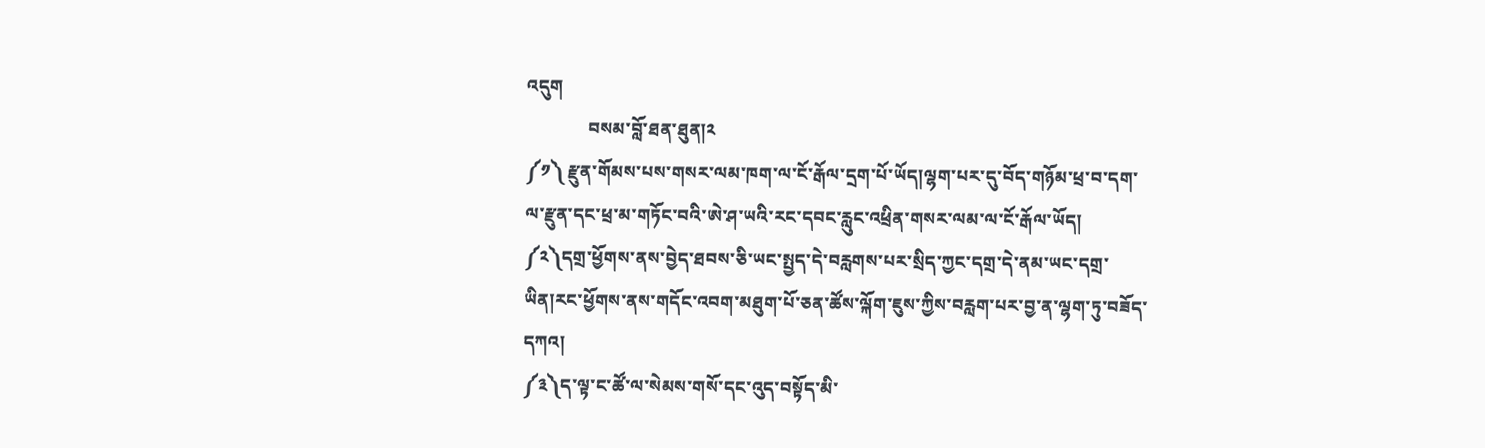འདུག
              བསམ་བློ་ཐན་ཐུན།༢
༼༡༽ རྫུན་གོམས་པས་གསར་ལམ་ཁག་ལ་ངོ་རྒོལ་དྲག་པོ་ཡོད།ལྷག་པར་དུ་བོད་གཉོམ་ཕྲ་བ་དག་ལ་རྫུན་དང་ཕྲ་མ་གཏོང་བའི་ཨེ་ཤ་ཡའི་རང་དབང་རླུང་འཕྲིན་གསར་ལམ་ལ་ངོ་རྒོལ་ཡོད།
༼༢༽དགྲ་ཕྱོགས་ནས་བྱེད་ཐབས་ཅི་ཡང་སྤྱད་དེ་བརླགས་པར་སྲིད་ཀྱང་དགྲ་དེ་ནམ་ཡང་དགྲ་ཡིན།རང་ཕྱོགས་ནས་གདོང་འབག་མཐུག་པོ་ཅན་ཚོས་ལྐོག་ཇུས་ཀྱིས་བརླག་པར་བྱ་ན་ལྷག་ཏུ་བཟོད་དཀའ།
༼༣༽ད་ལྟ་ང་ཚོ་ལ་སེམས་གསོ་དང་འུད་བསྟོད་མི་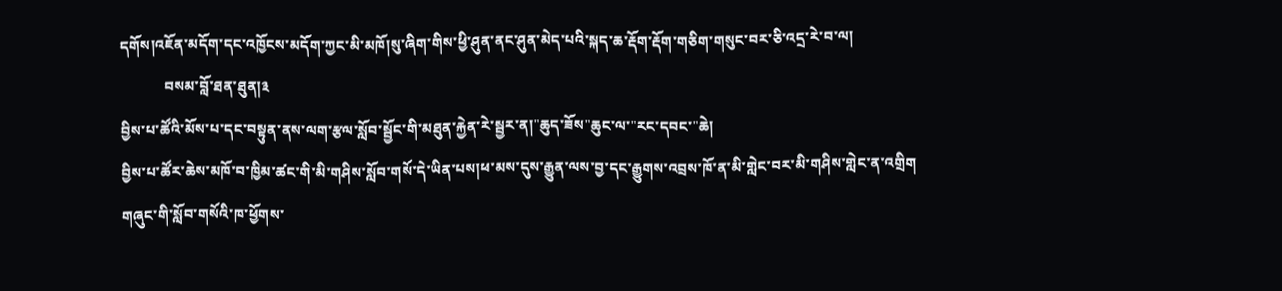དགོས།འཇོན་མདོག་དང་འཁྱོངས་མདོག་ཀྱང་མི་མཁོ།སུ་ཞིག་གིས་ཕྱི་ཤུན་ནང་ཤུན་མེད་པའི་སྐད་ཆ་རྡོག་རྡོག་གཅིག་གསུང་བར་ཅི་འདྲ་རེ་བ་ལ།
            བསམ་བློ་ཐན་ཐུན།༣
བྱིས་པ་ཚོའི་མོས་པ་དང་བསྟུན་ནས་ལག་རྩལ་སློབ་སྦྱོང་གི་མཐུན་རྐྱེན་རེ་སྦྱར་ན།"ཆུད་ཟོས"ཆུང་ལ་"རང་དབང་"ཆེ།
བྱིས་པ་ཚོར་ཆེས་མཁོ་བ་ཁྱིམ་ཚང་གི་མི་གཤིས་སློབ་གསོ་དེ་ཡིན་པས།ཕ་མས་དུས་རྒྱུན་ལས་བྱ་དང་རྒྱུགས་འབྲས་ཁོ་ན་མི་གླེང་བར་མི་གཤིས་གླེང་ན་འགྲིག
གཞུང་གི་སློབ་གསོའི་ཁ་ཕྱོགས་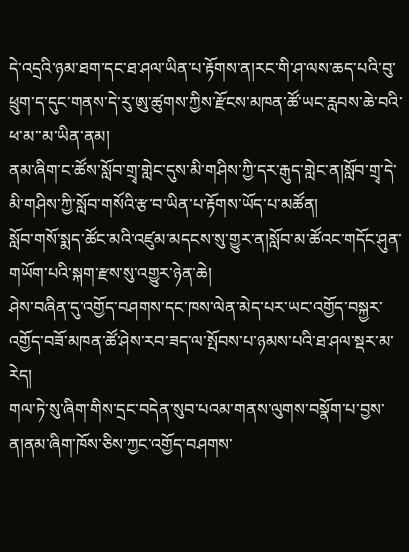དེ་འདྲའི་ཉམ་ཐག་དང་ཐ་ཤལ་ཡིན་པ་རྟོགས་ན།རང་གི་ཤ་ལས་ཆད་པའི་བུ་ཕྲུག་ད་དུང་གནས་དེ་རུ་ཨུ་ཚུགས་ཀྱིས་རྫོངས་མཁན་ཚོ་ཡང་རླབས་ཆེ་བའི་ཕ་མ་་མ་ཡིན་ནམ།
ནམ་ཞིག་ང་ཚོས་སློབ་གྲྭ་གླེང་དུས་མི་གཤིས་ཀྱི་དར་རྒུད་གླེང་ན།སློབ་གྲྭ་དེ་མི་གཤིས་ཀྱི་སློབ་གསོའི་རྩ་བ་ཡིན་པ་རྟོགས་ཡོད་པ་མཚོན།
སློབ་གསོ་སྨད་ཚོང་མའི་འཛུམ་མདངས་སུ་གྱུར་ན།སློབ་མ་ཚོའང་གདོང་ཤུན་གཡོག་པའི་སྐག་རྫས་སུ་འགྱུར་ཉེན་ཆེ།
ཤེས་བཞིན་དུ་འགྱོད་བཤགས་དང་ཁས་ལེན་མེད་པར་ཡང་འགྱོད་བསྐྱར་འགྱོད་བཟོ་མཁན་ཚོ་ཤེས་རབ་ཟད་ལ་སྤོབས་པ་ཉམས་པའི་ཐ་ཤལ་སྡར་མ་རེད།
གལ་ཏེ་སུ་ཞིག་གིས་དྲང་བདེན་སུབ་པའམ་གནས་ལུགས་བསྣོག་པ་བྱས་ན།ནམ་ཞིག་ཁོས་ཅིས་ཀྱང་འགྱོད་བཤགས་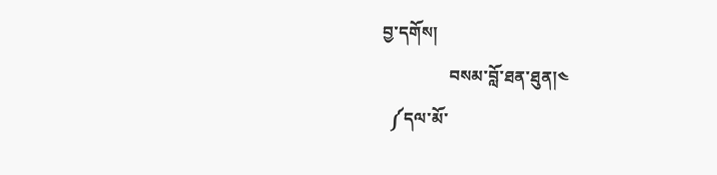བྱ་དགོས།
                བསམ་བློ་ཐན་ཐུན།༤
  ༼དལ་མོ་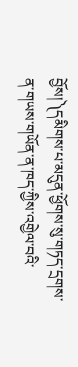བྱོས།༽དམིགས་པ་མདུན་ཕྱོགས་སུ་གཏད་དྲགས་ན་གཡས་གཡོན་ན་ཁད་ཀྱིས་འགྱེལ་བའི་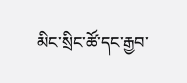མིང་སྲིང་ཚོ་དང་རྒྱབ་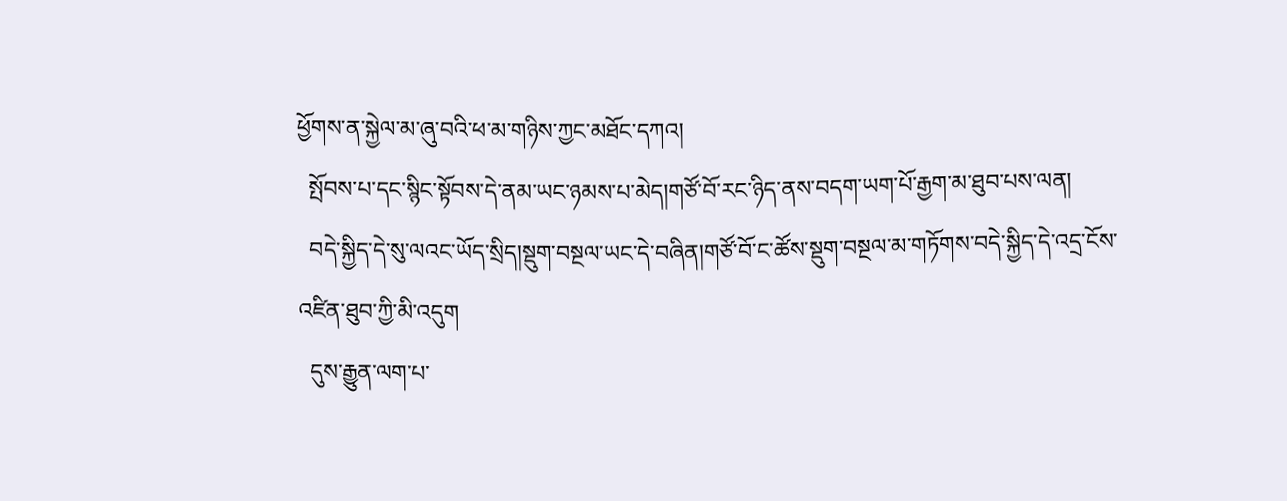ཕྱོགས་ན་སྐྱེལ་མ་ཞུ་བའི་ཕ་མ་གཉིས་ཀྱང་མཐོང་དཀའ།
  སྤོབས་པ་དང་སྙིང་སྟོབས་དེ་ནམ་ཡང་ཉམས་པ་མེད།གཙོ་བོ་རང་ཉིད་ནས་བདག་ཡག་པོ་རྒྱག་མ་ཐུབ་པས་ལན།
  བདེ་སྐྱིད་དེ་སུ་ལའང་ཡོད་སྲིད།སྡུག་བསྔལ་ཡང་དེ་བཞིན།གཙོ་བོ་ང་ཚོས་སྡུག་བསྔལ་མ་གཏོགས་བདེ་སྐྱིད་དེ་འདྲ་ངོས་འཛིན་ཐུབ་ཀྱི་མི་འདུག
  དུས་རྒྱུན་ལག་པ་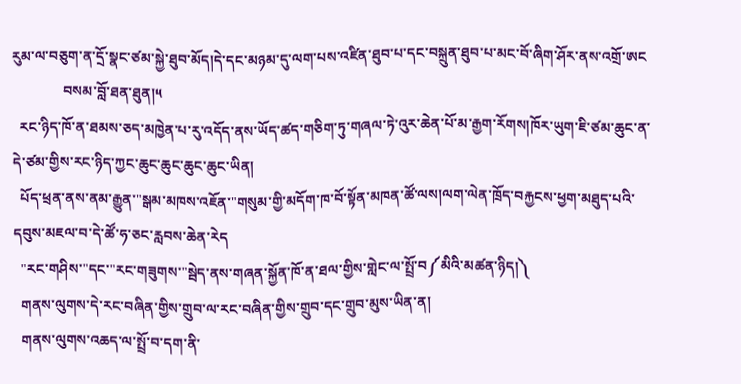རུམ་ལ་བཅུག་ན་དྲོ་སྣང་ཙམ་སྐྱེ་ཐུབ་མོད།དེ་དང་མཉམ་དུ་ལག་པས་འཛིན་ཐུབ་པ་དང་བསྐྲུན་ཐུབ་པ་མང་བོ་ཞིག་ཤོར་ནས་འགྲོ་ཨང
              བསམ་བློ་ཐན་ཐུན།༥
  རང་ཉིད་ཁོ་ན་ཐམས་ཅད་མཁྱེན་པ་རུ་འདོད་ནས་ཡོད་ཚད་གཅིག་ཏུ་གཞལ་ཏེ་འུར་ཆེན་པོ་མ་རྒྱག་རོགས།ཁོར་ཡུག་ཇི་ཙམ་ཆུང་ན་དེ་ཙམ་གྱིས་རང་ཉིད་ཀྱང་ཆུང་ཆུང་ཆུང་ཆུང་ཡིན།
  པོད་ཕྲན་ནས་ནམ་རྒྱུན་"སྒམ་མཁས་འཇོན་"གསུམ་གྱི་མདོག་ཁ་བོ་སྟོན་མཁན་ཚོ་ལས།ལག་ལེན་ཁྲོད་བརྐྱངས་ཕྱག་མཐུད་པའི་དབུས་མཇལ་བ་དེ་ཚོ་ཧ་ཅང་རླབས་ཆེན་རེད
  "རང་གཤིས་"དང་"རང་གཟུགས་"སྦེད་ནས་གཞན་སྐྱོན་ཁོ་ན་ཐལ་གྱིས་གླེང་ལ་སྤྲོ་བ༼མིའི་མཚན་ཉིད།༽
  གནས་ལུགས་དེ་རང་བཞིན་གྱིས་གྲུབ་ལ་རང་བཞིན་གྱིས་གྲུབ་དང་གྲུབ་མུས་ཡིན་ན།
  གནས་ལུགས་འཆད་ལ་སྤྲོ་བ་དག་ནི་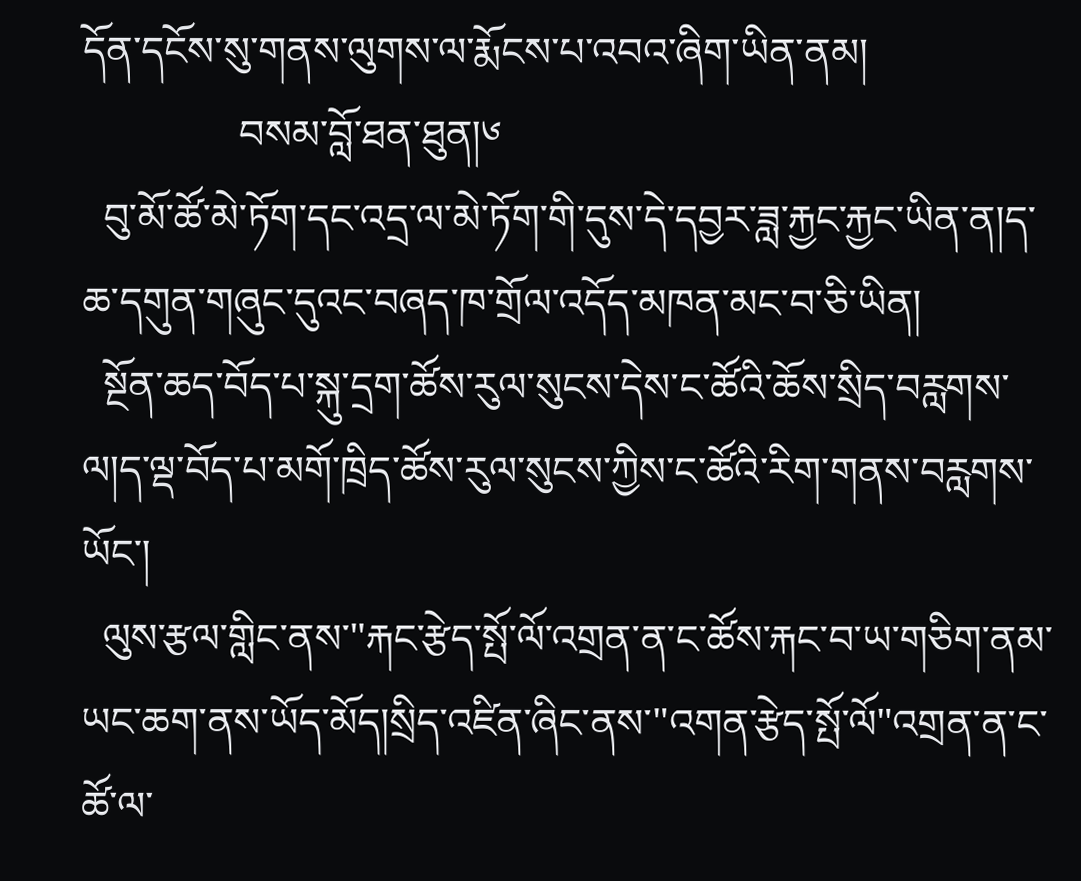དོན་དངོས་སུ་གནས་ལུགས་ལ་རྨོངས་པ་འབའ་ཞིག་ཡིན་ནམ།
               བསམ་བློ་ཐན་ཐུན།༦
  བུ་མོ་ཚོ་མེ་ཏོག་དང་འདྲ་ལ་མེ་ཏོག་གི་དུས་དེ་དབྱར་ཟླ་རྐྱང་རྐྱང་ཡིན་ན།ད་ཆ་དགུན་གཞུང་དུའང་བཞད་ཁ་གྲོལ་འདོད་མཁན་མང་བ་ཅི་ཡིན།
  སྔོན་ཆད་བོད་པ་སྐུ་དྲག་ཚོས་རུལ་སུངས་དེས་ང་ཚོའི་ཆོས་སྲིད་བརླགས་ལ།ད་ལྡ་བོད་པ་མགོ་ཁྲིད་ཚོས་རུལ་སུངས་ཀྱིས་ང་ཚོའི་རིག་གནས་བརླགས་ཡོང་།
  ལུས་རྩལ་གླིང་ནས་"རྐང་རྩེད་སྤོ་ལོ་འགྲན་ན་ང་ཚོས་རྐང་བ་ཡ་གཅིག་ནམ་ཡང་ཆག་ནས་ཡོད་མོད།སྲིད་འཛིན་ཞིང་ནས་"འགན་རྩེད་སྤོ་ལོ"འགྲན་ན་ང་ཚོ་ལ་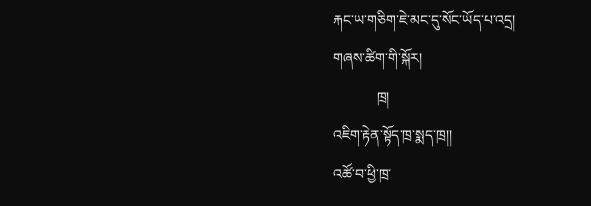རྐང་ཡ་གཅིག་ཇེ་མང་དུ་སོང་ཡོད་པ་འདྲ།
གཞས་ཚིག་གི་སྐོར།
            ཁྲ།
འཇིག་རྟེན་སྟོད་ཁྲ་སྨད་ཁྲ།།
འཚོ་བ་ཕྱི་ཁྲ་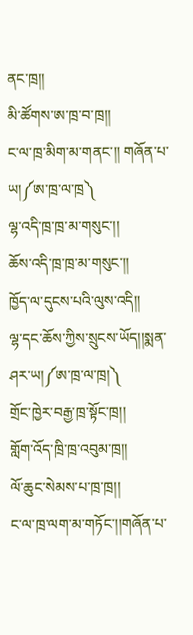ནང་ཁྲ།།
མི་ཚོགས་ཨ་ཁྲ་བ་ཁྲ།།
ང་ལ་ཁྲ་མིག་མ་གནང་།། གཞོན་པ་ཡ།༼ཨ་ཁྲ་ལ་ཁྲ༽
ལྷ་འདི་ཁྲ་ཁྲ་མ་གསུང་།།
ཆོས་འདི་ཁྲ་ཁྲ་མ་གསུང་།།
ཁྱོད་ལ་དུངས་པའི་ལུས་འདི།།
ལྷ་དང་ཆོས་ཀྱིས་སྲུངས་ཡོད།།སྨན་ཤར་ཡ།༼ཨ་ཁྲ་ལ་ཁྲ།༽
གྲོང་ཁྱེར་བརྒྱ་ཁྲ་སྟོང་ཁྲ།།
གློག་འོད་ཁྲི་ཁྲ་འབུམ་ཁྲ།།
ལོ་ཆུང་སེམས་པ་ཁྲ་ཁྲ།།
ང་ལ་ཁྲ་ལག་མ་གཏོང་།།གཞོན་པ་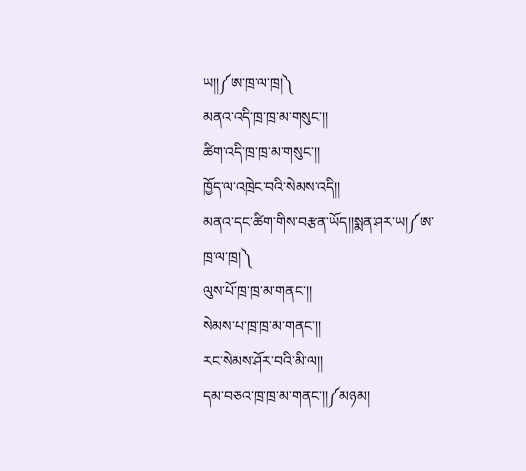ཡ།།༼ཨ་ཁྲ་ལ་ཁྲ།༽
མནའ་འདི་ཁྲ་ཁྲ་མ་གསུང་།།
ཚིག་འདི་ཁྲ་ཁྲ་མ་གསུང་།།
ཁྱོད་ལ་འཁྲེང་བའི་སེམས་འདི།།
མནའ་དང་ཚིག་གིས་བརྩན་ཡོད།།སྨན་ཤར་ཡ།༼ཨ་ཁྲ་ལ་ཁྲ།༽
ལུས་པོ་ཁྲ་ཁྲ་མ་གནང་།།
སེམས་པ་ཁྲ་ཁྲ་མ་གནང་།།
རང་སེམས་ཤོར་བའི་མི་ལ།།
དམ་བཅའ་ཁྲ་ཁྲ་མ་གནང་།།༼མཉམ།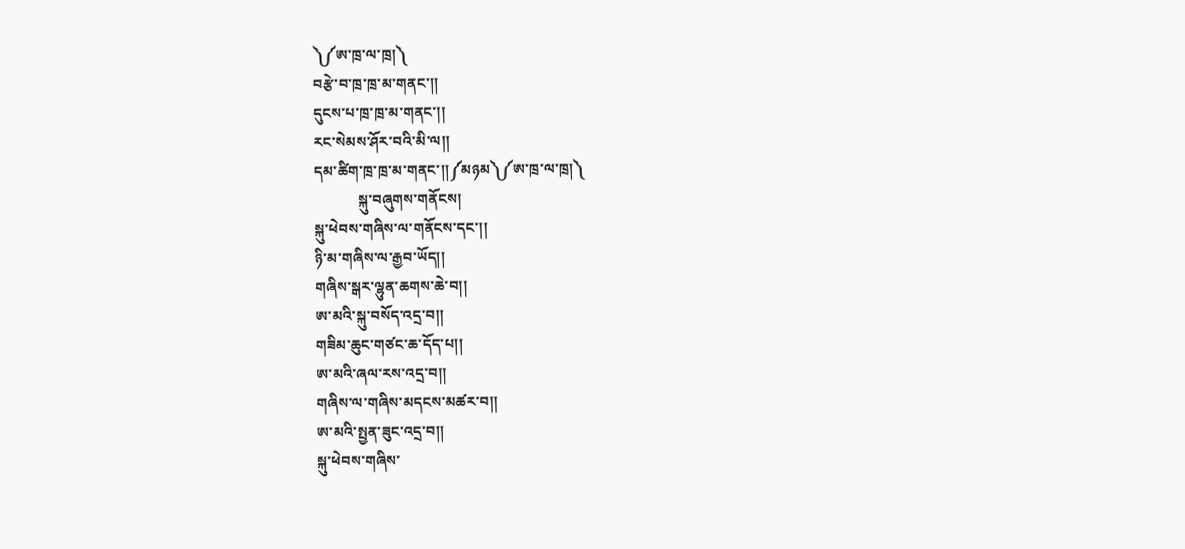༽༼ཨ་ཁྲ་ལ་ཁྲ།༽
བརྩེ་བ་ཁྲ་ཁྲ་མ་གནང་།།
དུངས་པ་ཁྲ་ཁྲ་མ་གནང་།།
རང་སེམས་ཤོར་བའི་མི་ལ།།
དམ་ཚིག་ཁྲ་ཁྲ་མ་གནང་།།༼མཉམ༽༼ཨ་ཁྲ་ལ་ཁྲ།༽
            སྐུ་བཞུགས་གནོངས།
སྐུ་ཕེབས་གཞིས་ལ་གནོངས་དང་།།
ཉི་མ་གཞིས་ལ་རྒྱབ་ཡོད།།
གཞིས་སྒར་ལྷུན་ཆགས་ཆེ་བ།།
ཨ་མའི་སྐུ་བསོད་འདྲ་བ།།
གཟིམ་ཆུང་གཙང་ཆ་དོད་པ།།
ཨ་མའི་ཞལ་རས་འདྲ་བ།།
གཞིས་ལ་གཞིས་མདངས་མཚར་བ།།
ཨ་མའི་སྤྱན་ཟུང་འདྲ་བ།།
སྐུ་ཕེབས་གཞིས་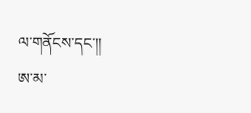ལ་གནོངས་དང་།།
ཨ་མ་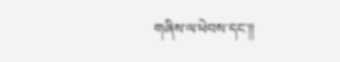གཞིས་ལ་ཕེབས་དང་།།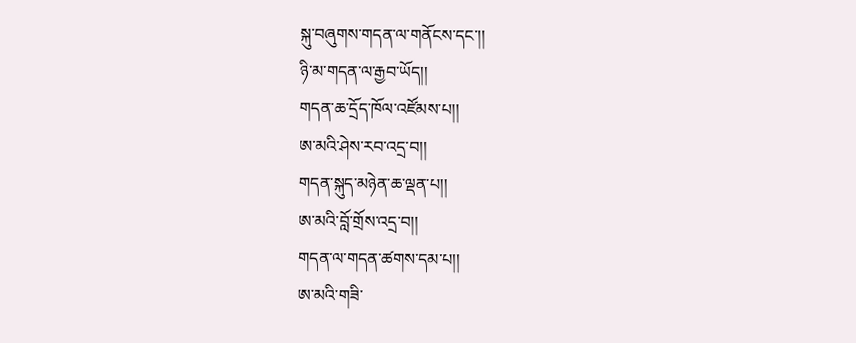སྐུ་བཞུགས་གདན་ལ་གནོངས་དང་།།
ཉི་མ་གདན་ལ་རྒྱབ་ཡོད།།
གདན་ཆ་དྲོད་ཁོལ་འཛོམས་པ།།
ཨ་མའི་ཤེས་རབ་འདྲ་བ།།
གདན་སྐུད་མཉེན་ཆ་ལྡན་པ།།
ཨ་མའི་བློ་གྲོས་འདྲ་བ།།
གདན་ལ་གདན་ཚགས་དམ་པ།།
ཨ་མའི་གཟི་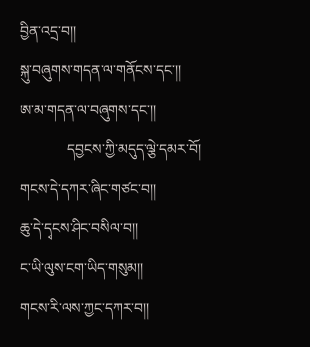བྱིན་འདྲ་བ།།
སྐུ་བཞུགས་གདན་ལ་གནོངས་དང་།།
ཨ་མ་གདན་ལ་བཞུགས་དང་།།
             དབྱངས་ཀྱི་མདུད་ལྕེ་དམར་བོ།
གངས་དེ་དཀར་ཞིང་གཙང་བ།།
ཆུ་དེ་དྭངས་ཤིང་བསིལ་བ།།
ང་ཡི་ལུས་ངག་ཡིད་གསུམ།།
གངས་རི་ལས་ཀྱང་དཀར་བ།།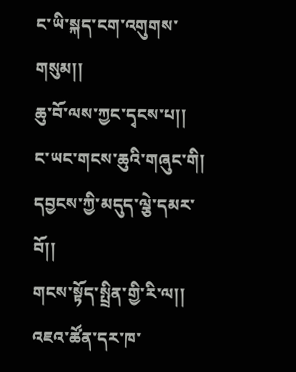ང་ཡི་སྐད་ངག་འགུགས་གསུམ།།
ཆུ་བོ་ལས་ཀྱང་དྭངས་པ།།
ང་ཡང་གངས་ཆུའི་གཞུང་གི།
དབྱངས་ཀྱི་མདུད་ལྕེ་དམར་བོ།།
གངས་སྟོད་སྤྲིན་གྱི་རི་ལ།།
འཇའ་ཚོན་དར་ཁ་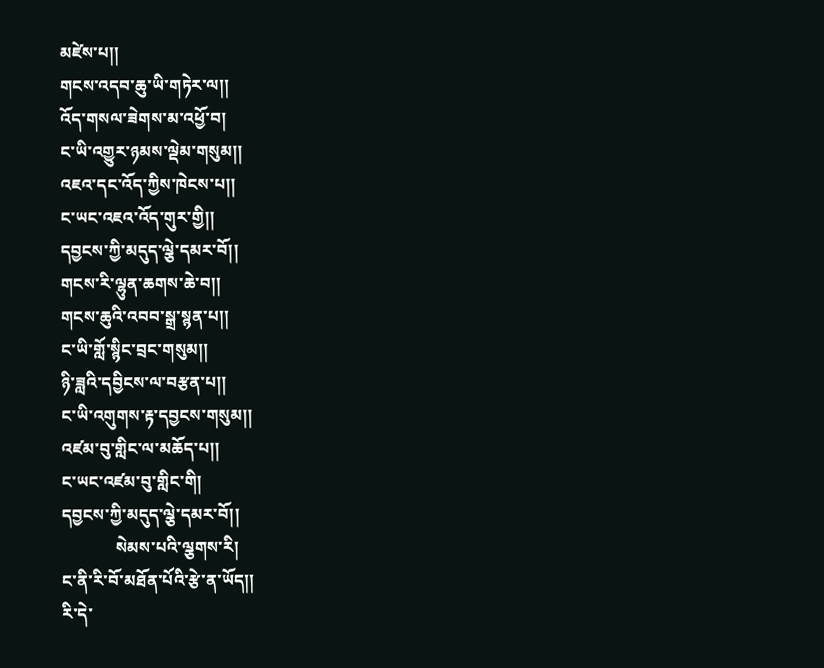མཛེས་པ།།
གངས་འདབ་ཆུ་ཡི་གཏེར་ལ།།
འོད་གསལ་ཟེགས་མ་འཕྱོ་བ།
ང་ཡི་འགྱུར་ཉམས་ལྡེམ་གསུམ།།
འཇའ་དང་འོད་ཀྱིས་ཁེངས་པ།།
ང་ཡང་འཇའ་འོད་གུར་གྱི།།
དབྱངས་ཀྱི་མདུད་ལྕེ་དམར་བོ།།
གངས་རི་ལྷུན་ཆགས་ཆེ་བ།།
གངས་ཆུའི་འབབ་སྒྲ་སྙན་པ།།
ང་ཡི་གློ་སྙིང་བྲང་གསུམ།།
ཉི་ཟླའི་དབྱིངས་ལ་བརྩན་པ།།
ང་ཡི་འགུགས་རྟ་དབྱངས་གསུམ།།
འཛམ་བུ་གླིང་ལ་མཆོད་པ།།
ང་ཡང་འཛམ་བུ་གླིང་གི།
དབྱངས་ཀྱི་མདུད་ལྕེ་དམར་བོ།།
             སེམས་པའི་ལྕགས་རི།
ང་ནི་རི་བོ་མཐོན་པོའི་རྩེ་ན་ཡོད།།
རི་དེ་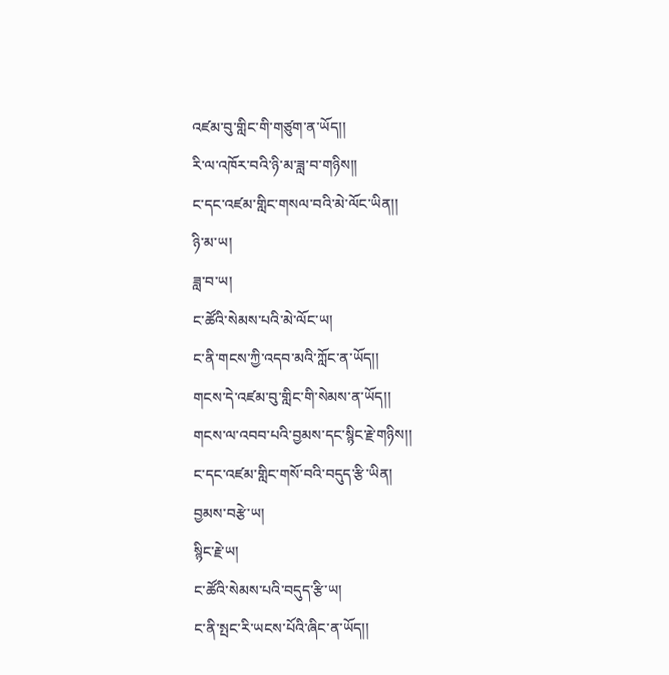འཛམ་བུ་གླིང་གི་གཙུག་ན་ཡོད།།
རི་ལ་འཁོར་བའི་ཉི་མ་ཟླ་བ་གཉིས།།
ང་དང་འཛམ་གླིང་གསལ་བའི་མེ་ལོང་ཡིན།།
ཉི་མ་ཡ།
ཟླ་བ་ཡ།
ང་ཚོའི་སེམས་པའི་མེ་ལོང་ཡ།
ང་ནི་གངས་ཀྱི་འདབ་མའི་ཀློང་ན་ཡོད།།
གངས་དེ་འཛམ་བུ་གླིང་གི་སེམས་ན་ཡོད།།
གངས་ལ་འབབ་པའི་བྱམས་དང་སྙིང་རྗེ་གཉིས།།
ང་དང་འཛམ་གླིང་གསོ་བའི་བདུད་རྩི་ཡིན།
བྱམས་བརྩེ་ཡ།
སྙིང་རྗེ་ཡ།
ང་ཚོའི་སེམས་པའི་བདུད་རྩི་ཡ།
ང་ནི་སྤང་རི་ཡངས་པོའི་ཞིང་ན་ཡོད།།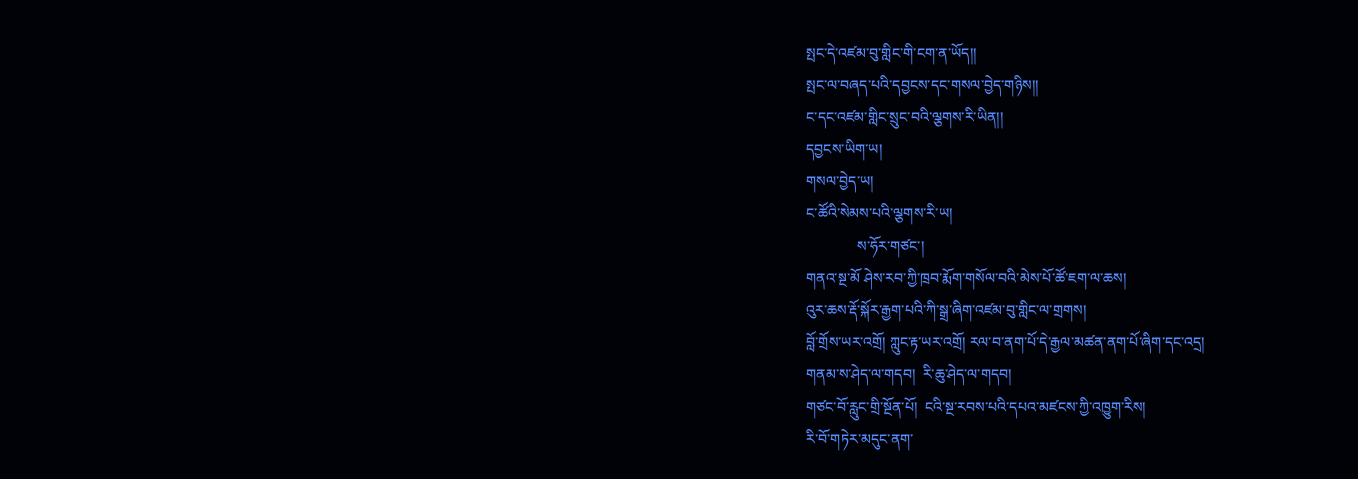སྤང་དེ་འཛམ་བུ་གླིང་གི་ངག་ན་ཡོད།།
སྤང་ལ་བཞད་པའི་དབྱངས་དང་གསལ་བྱེད་གཉིས།།
ང་དང་འཛམ་གླིང་སྲུང་བའི་ལྕགས་རི་ཡིན།།
དབྱངས་ཡིག་ཡ།
གསལ་བྱེད་ཡ།
ང་ཚོའི་སེམས་པའི་ལྕགས་རི་ཡ།
              ས་ཧོར་གཙང་།
གནའ་སྔ་མོ ཤེས་རབ་ཀྱི་ཁྲབ་རྨོག་གསོལ་བའི་མེས་པོ་ཚོ་ཇག་ལ་ཆས།
འུར་ཆས་རྡོ་སྐོར་རྒྱག་པའི་ཀི་སྒྲ་ཞིག་འཛམ་བུ་གླིང་ལ་གྲགས།
བློ་གྲོས་ཡར་འགྲོ། ཀླུང་རྟ་ཡར་འགྲོ། རལ་བ་ནག་པོ་དེ་རྒྱལ་མཚན་ནག་པོ་ཞིག་དང་འདྲ།
གནམ་ས་ཤེད་ལ་གདབ།  རི་ཆུ་ཤེད་ལ་གདབ།
གཙང་བོ་རླུང་གྲི་སྔོན་པོ།  ངའི་སྔ་རབས་པའི་དཔའ་མཛངས་ཀྱི་འཁྱུག་རིས།
རི་བོ་གཏེར་མདུང་ནག་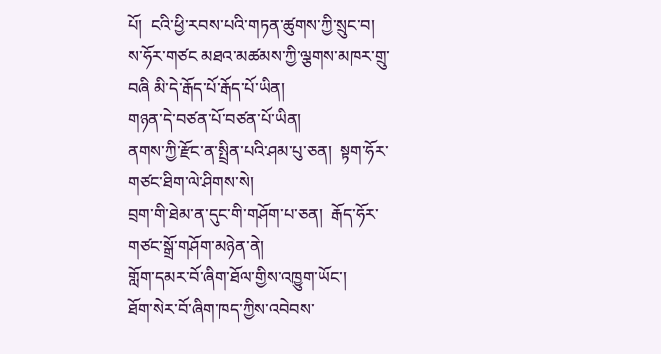པོ།  ངའི་ཕྱི་རབས་པའི་གཏན་ཚུགས་ཀྱི་སྲུང་བ།
ས་ཧོར་གཙང མཐའ་མཚམས་ཀྱི་ལྕགས་མཁར་གྲུ་བཞི མི་དེ་རྒོད་པོ་རྒོད་པོ་ཡིན།
གཉན་དེ་བཙན་པོ་བཙན་པོ་ཡིན།
ནགས་ཀྱི་རྫོང་ན་སྤྲིན་པའི་ཤམ་པུ་ཅན།  སྟག་ཧོར་གཙང་ཐིག་ལེ་ཤིགས་སེ།
བྲག་གི་ཐེམ་ན་དུང་གི་གཤོག་པ་ཅན།  རྒོད་ཧོར་གཙང་སྒྲོ་གཤོག་མཉེན་ནེ།
གློག་དམར་བོ་ཞིག་ཐོལ་གྱིས་འཁྱུག་ཡོང་།
ཐོག་སེར་བོ་ཞིག་ཁད་ཀྱིས་འབེབས་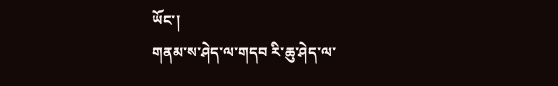ཡོང་།
གནམ་ས་ཤེད་ལ་གདབ རི་ཆུ་ཤེད་ལ་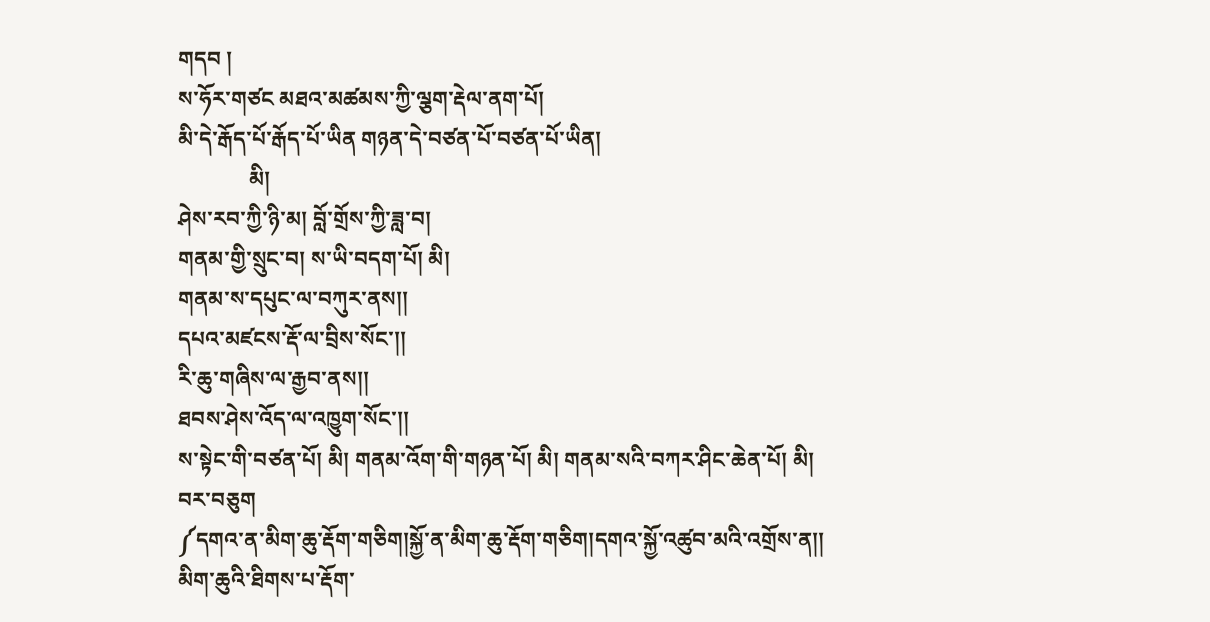གདབ །
ས་ཧོར་གཙང མཐའ་མཚམས་ཀྱི་ལྕག་རྡེལ་ནག་པོ།
མི་དེ་རྒོད་པོ་རྒོད་པོ་ཡིན གཉན་དེ་བཙན་པོ་བཙན་པོ་ཡིན།
             མི།
ཤེས་རབ་ཀྱི་ཉི་མ། བློ་གྲོས་ཀྱི་ཟླ་བ།
གནམ་གྱི་སྲུང་བ། ས་ཡི་བདག་པོ། མི།
གནམ་ས་དཔུང་ལ་བཀུར་ནས།།
དཔའ་མཛངས་རྡོ་ལ་བྲིས་སོང་།།
རི་ཆུ་གཞིས་ལ་རྒྱབ་ནས།།
ཐབས་ཤེས་འོད་ལ་འཁྱུག་སོང་།།
ས་སྟེང་གི་བཙན་པོ། མི། གནམ་འོག་གི་གཉན་པོ། མི། གནམ་སའི་བཀར་ཤིང་ཆེན་པོ། མི།
བར་བཅུག
༼དགའ་ན་མིག་ཆུ་རྡོག་གཅིག།སྐྱོ་ན་མིག་ཆུ་རྡོག་གཅིག།དགའ་སྐྱོ་འཚུབ་མའི་འགྲོས་ན།།
མིག་ཆུའི་ཐིགས་པ་རྡོག་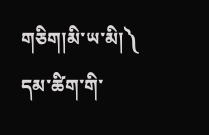གཅིག།མི་ཡ་མི།༽
དམ་ཚིག་གི་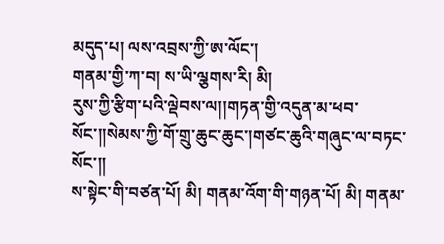མདུད་པ། ལས་འབྲས་ཀྱི་ཨ་ལོང་།
གནམ་གྱི་ཀ་བ། ས་ཡི་ལྕགས་རི། མི།
རུས་ཀྱི་རྩིག་པའི་ལྡེབས་ལ།།གཏན་གྱི་འདུན་མ་ཕབ་སོང་།།སེམས་ཀྱི་གོ་གྲུ་ཆུང་ཆུང་།གཙང་ཆུའི་གཞུང་ལ་བཏང་སོང་།།
ས་སྟེང་གི་བཙན་པོ། མི། གནམ་འོག་གི་གཉན་པོ། མི། གནམ་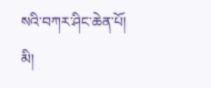སའི་བཀར་ཤིང་ཆེན་པོ། མི།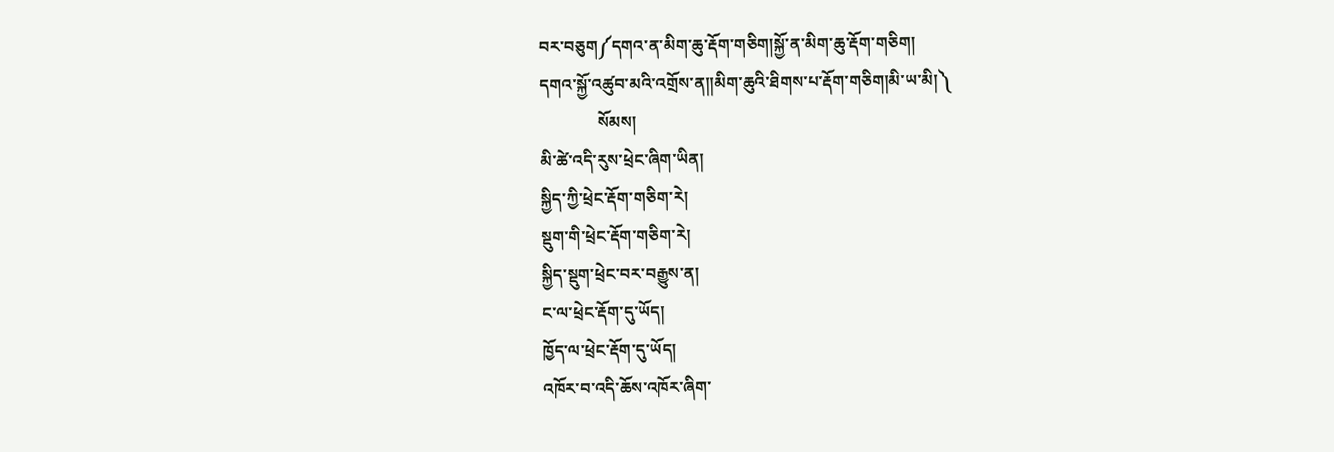བར་བཅུག༼དགའ་ན་མིག་ཆུ་རྡོག་གཅིག།སྐྱོ་ན་མིག་ཆུ་རྡོག་གཅིག།
དགའ་སྐྱོ་འཚུབ་མའི་འགྲོས་ན།།མིག་ཆུའི་ཐིགས་པ་རྡོག་གཅིག།མི་ཡ་མི།༽
              སོམས།
མི་ཚེ་འདི་རུས་ཕྲེང་ཞིག་ཡིན།
སྐྱིད་ཀྱི་ཕྲེང་རྡོག་གཅིག་རེ།
སྡུག་གི་ཕྲེང་རྡོག་གཅིག་རེ།
སྐྱིད་སྡུག་ཕྲེང་བར་བརྒྱུས་ན།
ང་ལ་ཕྲེང་རྡོག་དུ་ཡོད།
ཁྱོད་ལ་ཕྲེང་རྡོག་དུ་ཡོད།
འཁོར་བ་འདི་ཆོས་འཁོར་ཞིག་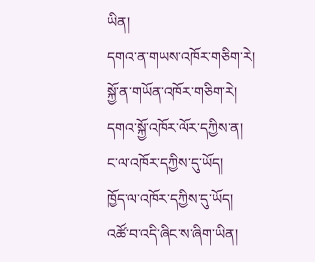ཡིན།
དགའ་ན་གཡས་འཁོར་གཅིག་རེ།
སྐྱོ་ན་གཡོན་འཁོར་གཅིག་རེ།
དགའ་སྐྱོ་འཁོར་ལོར་དཀྱིས་ན།
ང་ལ་འཁོར་དཀྱིས་དུ་ཡོད།
ཁྱོད་ལ་འཁོར་དཀྱིས་དུ་ཡོད།
འཚོ་བ་འདི་ཞིང་ས་ཞིག་ཡིན།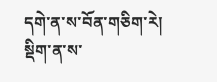དགེ་ན་ས་བོན་གཅིག་རེ།
སྡིག་ན་ས་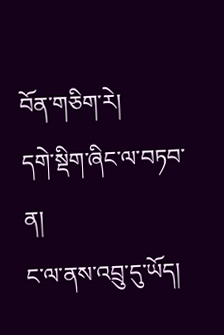བོན་གཅིག་རེ།
དགེ་སྡིག་ཞིང་ལ་བཏབ་ན།
ང་ལ་ནས་འབྲུ་དུ་ཡོད།